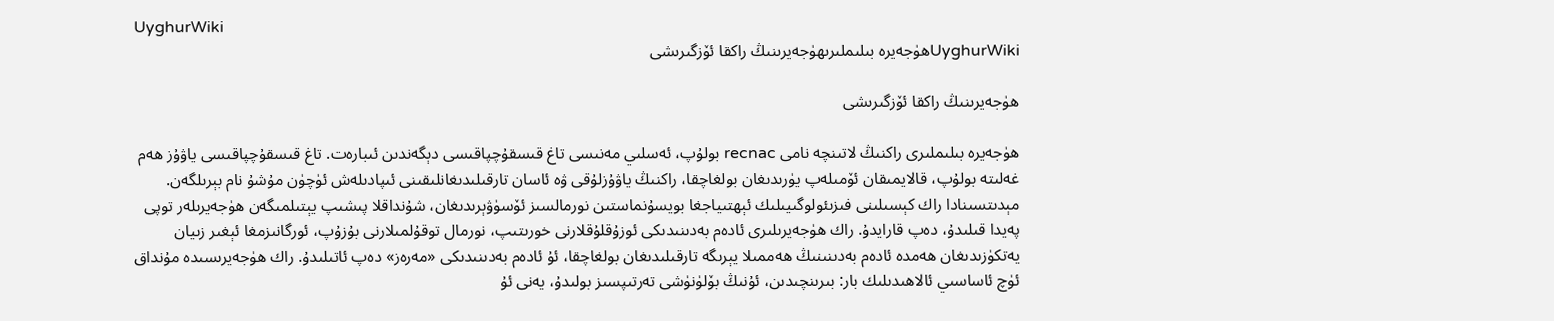UyghurWiki
UyghurWikiھۈجەيرە بىلىملىرىھۈجەيرىنىڭ راكقا ئۆزگىرىشى

ھۈجەيرىنىڭ راكقا ئۆزگىرىشى

ھۈجەيرە بىلىملىرى راكنىڭ لاتىنچە نامى recnac بولۇپ، ئەسلىي مەنىسى تاغ قىسقۇچپاقىسى دېگەندىن ئىبارەت. تاغ قىسقۇچپاقىسى ياۋۇز ھەم غەلىتە بولۇپ، قالايمىقان ئۆمىلەپ يۈرىدىغان بولغاچقا، راكنىڭ ياۋۇزلۇقى ۋە ئاسان تارقىلىدىغانلىقىنى ئىپادىلەش ئۈچۈن مۇشۇ نام بېرىلگەن. مېدىتسىنادا راك كېسىلىنى فىزىئولوگىيىلىك ئېھتىياجغا بويسۇنماستىن نورمالسىز ئۆسۈۋېرىدىغان، شۇنداقلا پىشىپ يېتىلمىگەن ھۈجەيرىلەر توپى پەيدا قىلىدۇ، دەپ قارايدۇ. راك ھۈجەيرىلىرى ئادەم بەدىنىدىكى ئوزۇقلۇقلارنى خورىتىپ، نورمال توقۇلمىلارنى بۇزۇپ، ئورگانىزمغا ئېغىر زىيان يەتكۈزىدىغان ھەمدە ئادەم بەدىنىنىڭ ھەممىلا يېرىگە تارقىلىدىغان بولغاچقا، ئۇ ئادەم بەدىنىدىكى «مەرەز» دەپ ئاتىلىدۇ. راك ھۈجەيرىسىدە مۇنداق ئۈچ ئاساسىي ئالاھىدىلىك بار: بىرىنچىدىن، ئۇنىڭ بۆلۈنۈشى تەرتىپسىز بولىدۇ، يەنى ئۇ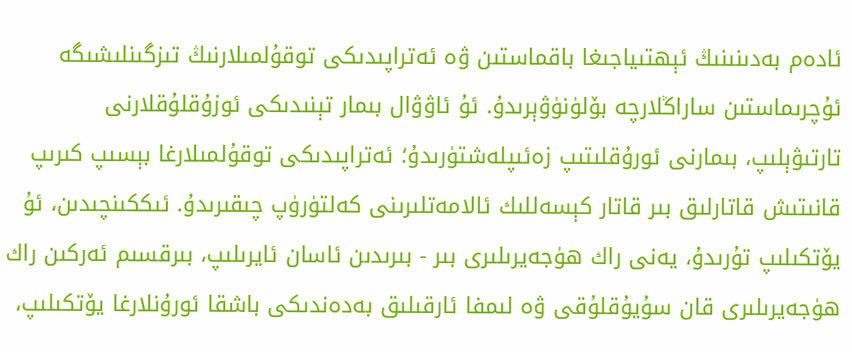ئادەم بەدىنىنىڭ ئېھتىياجىغا باقماستىن ۋە ئەتراپىدىكى توقۇلمىلارنىڭ تىزگىنلىشىگە ئۇچرىماستىن ساراڭلارچە بۆلۈنۈۋېرىدۇ. ئۇ ئاۋۋال بىمار تېنىدىكى ئوزۇقلۇقلارنى تارتىۋېلىپ، بىمارنى ئورۇقلىتىپ زەئىپلەشتۈرىدۇ؛ ئەتراپىدىكى توقۇلمىلارغا بېسىپ كىرىپ قانىتىش قاتارلىق بىر قاتار كېسەللىك ئالامەتلىرىنى كەلتۈرۈپ چىقىرىدۇ. ئىككىنچىدىن، ئۇ يۆتكىلىپ تۇرىدۇ، يەنى راك ھۈجەيرىلىرى بىر - بىرىدىن ئاسان ئايرىلىپ، بىرقسىم ئەركىن راك ھۈجەيرىلىرى قان سۇيۇقلۇقى ۋە لىمفا ئارقىلىق بەدەندىكى باشقا ئورۇنلارغا يۆتكىلىپ،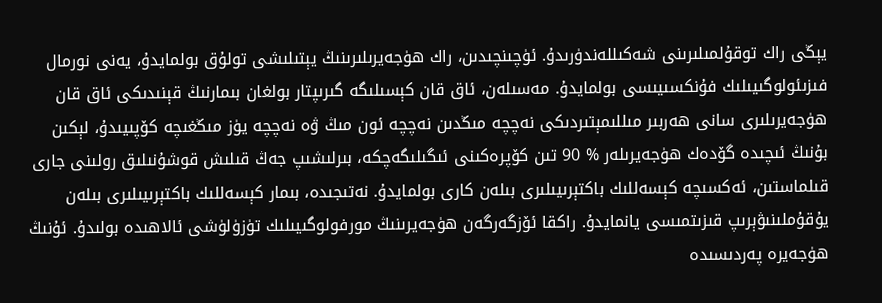يېڭى راك توقۇلمىلىرىنى شەكىللەندۈرىدۇ. ئۈچىنچىدىن، راك ھۈجەيرىلىرىنىڭ يېتىلىشى تولۇق بولمايدۇ، يەنى نورمال فىزىئولوگىيىلىك فۇنكسىيىسى بولمايدۇ. مەسىلەن، ئاق قان كېسىلىگە گىرىپتار بولغان بىمارنىڭ قېنىدىكى ئاق قان ھۈجەيرىلىرى سانى ھەربىر مىللىمېتىردىكى نەچچە مىڭدىن نەچچە ئون مىڭ ۋە نەچچە يۈز مىڭغىچە كۆپىيىدۇ، لېكىن بۇنىڭ ئىچىدە گۆدەك ھۈجەيرىلەر % 90 تىن كۆپرەكىنى ئىگىلىگەچكە، بىرلىشىپ جەڭ قىلىش قوشۇنىلىق رولىنى جارى قىلماستىن، ئەكسىچە كېسەللىك باكتېرىيىلىرى بىلەن كارى بولمايدۇ. نەتىجىدە، بىمار كېسەللىك باكتېرىيىلىرى بىلەن يۇقۇملىنىۋېرىپ قىزىتمىسى يانمايدۇ. راكقا ئۆزگەرگەن ھۈجەيرىنىڭ مورفولوگىيىلىك تۈزۈلۈشى ئالاھىدە بولىدۇ. ئۇنىڭ ھۈجەيرە پەردىسىدە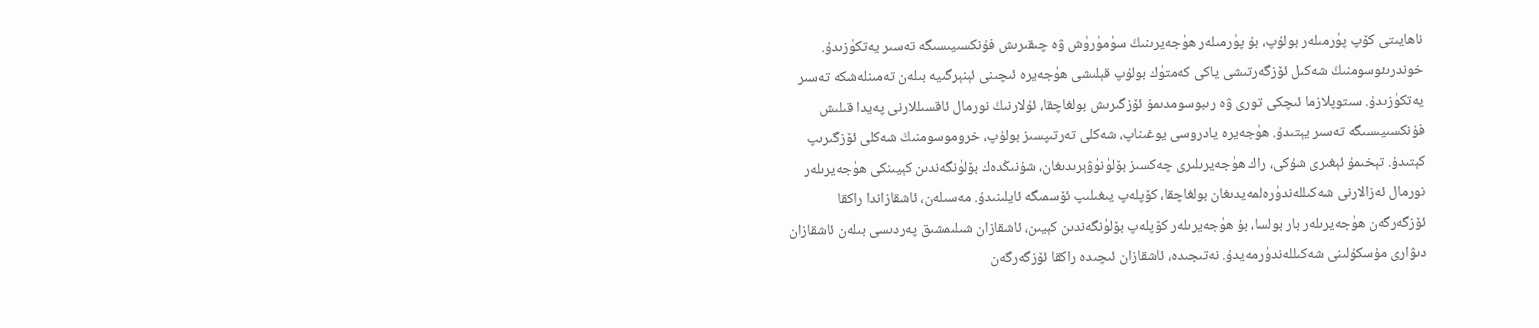ناھايىتى كۆپ پۈرمىلەر بولۇپ، بۇ پۈرمىلەر ھۈجەيرىنىڭ سۈمۈرۈش ۋە چىقىرىش فۇنكسىيىسىگە تەسىر يەتكۈزىدۇ. خوندرىئوسومنىڭ شەكىل ئۆزگەرتىشى ياكى كەمتۈك بولۇپ قېلىشى ھۈجەيرە ئىچىنى ئېنېرگىيە بىلەن تەمىنلەشكە تەسىر يەتكۈزىدۇ. سىتوپلازما ئىچكى تورى ۋە رىبوسومدىمۇ ئۆزگىرىش بولغاچقا، ئۇلارنىڭ نورمال ئاقسىللارنى پەيدا قىلىش فۇنكسىيىسىگە تەسىر يېتىدۇ. ھۈجەيرە يادروسى يوغىناپ، شەكلى تەرتىپسىز بولۇپ، خروموسومنىڭ شەكلى ئۆزگىرىپ كېتىدۇ. تېخىمۇ ئېغىرى شۇكى، راك ھۈجەيرىلىرى چەكسىز بۆلۈنۈۋېرىدىغان، شۇنىڭدەك بۆلۈنگەندىن كېيىنكى ھۈجەيرىلەر نورمال ئەزالارنى شەكىللەندۈرەلمەيدىغان بولغاچقا، كۆپلەپ يىغىلىپ ئۆسمىگە ئايلىنىدۇ. مەسىلەن، ئاشقازاندا راكقا ئۆزگەرگەن ھۈجەيرىلەر بار بولسا، بۇ ھۈجەيرىلەر كۆپلەپ بۆلۈنگەندىن كېيىن، ئاشقازان شىلىمشىق پەردىسى بىلەن ئاشقازان دىۋارى مۇسكۇلىنى شەكىللەندۈرمەيدۇ. نەتىجىدە، ئاشقازان ئىچىدە راكقا ئۆزگەرگەن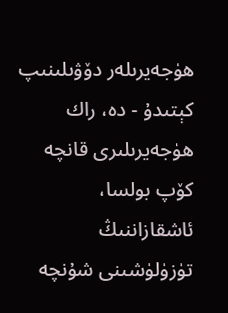ھۈجەيرىلەر دۆۋىلىنىپ كېتىدۇ - دە، راك ھۈجەيرىلىرى قانچە كۆپ بولسا، ئاشقازاننىڭ تۈزۈلۈشىنى شۇنچە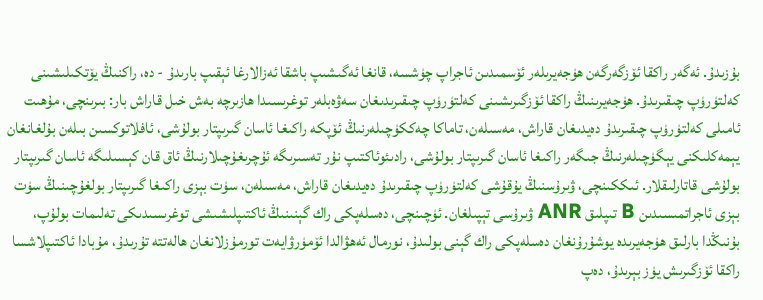بۇزىدۇ. ئەگەر راكقا ئۆزگەرگەن ھۈجەيرىلەر ئۆسمىدىن ئاجراپ چۈشسە، قانغا ئەگىشىپ باشقا ئەزالارغا ئېقىپ بارىدۇ - دە، راكنىڭ يۆتكىلىشىنى كەلتۈرۈپ چىقىرىدۇ. ھۈجەيرىنىڭ راكقا ئۆزگىرىشىنى كەلتۈرۈپ چىقىرىدىغان سەۋەبلەر توغرىسىدا ھازىرچە بەش خىل قاراش بار: بىرىنچى، مۇھىت ئامىلى كەلتۈرۈپ چىقىرىدۇ دەيدىغان قاراش، مەسىلەن، تاماكا چەككۈچىلەرنىڭ ئۆپكە راكىغا ئاسان گىرىپتار بولۇشى، ئافلاتوكسىن بىلەن بۇلغانغان يېمەكلىكنى يېگۈچىلەرنىڭ جىگەر راكىغا ئاسان گىرىپتار بولۇشى، رادىئوئاكتىپ نۇر تەسىرىگە ئۇچرىغۇچىلارنىڭ ئاق قان كېسىلىگە ئاسان گىرىپتار بولۇشى قاتارلىقلار. ئىككىنچى، ۋىرۇسنىڭ يۇقۇشى كەلتۈرۈپ چىقىرىدۇ دەيدىغان قاراش، مەسىلەن، سۈت بېزى راكىغا گىرىپتار بولغۇچىنىڭ سۈت بېزى ئاجراتمىسىدىن B تىپلىق ANR ۋىرۇسى تېپىلغان. ئۈچىنچى، دەسلەپكى راك گېنىنىڭ ئاكتىپلىشىشى توغرىسىدىكى تەلىمات بولۇپ، بۇنىڭدا بارلىق ھۈجەيرىدە يوشۇرۇنغان دەسلەپكى راك گېنى بولىدۇ، نورمال ئەھۋالدا ئۆمۈرۋايەت تورمۇزلانغان ھالەتتە تۇرىدۇ، مۇبادا ئاكتىپلاشسا راكقا ئۆزگىرىش يۈز بېرىدۇ، دەپ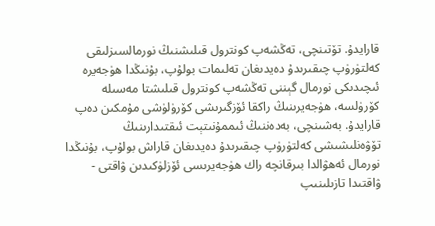قارايدۇ. تۆتىنچى، تەڭشەپ كونترول قىلىشنىڭ نورمالسىزلىقى كەلتۈرۈپ چىقىرىدۇ دەيدىغان تەلىمات بولۇپ، بۇنىڭدا ھۈجەيرە ئىچىدىكى نورمال گېننى تەڭشەپ كونترول قىلىشتا مەسىلە كۆرۈلسە، ھۈجەيرىنىڭ راكقا ئۆزگىرىشى كۆرۈلۈشى مۇمكىن دەپ قارايدۇ. بەشىنچى، بەدەننىڭ ئىممۇنىتېت ئىقتىدارىنىڭ تۆۋەنلىشىشى كەلتۈرۈپ چىقىرىدۇ دەيدىغان قاراش بولۇپ، بۇنىڭدا نورمال ئەھۋالدا بىرقانچە راك ھۈجەيرىسى ئۆزلۈكىدىن ۋاقتى - ۋاقتىدا تازىلىنىپ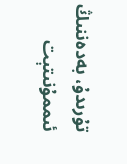تۇرىدۇ، بەدەننىڭ ئىممۇنىتېت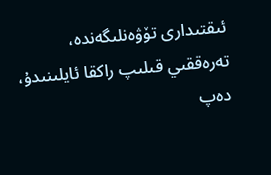ئىقتىدارى تۆۋەنلىگەندە، تەرەققىي قىلىپ راكقا ئايلىنىدۇ، دەپ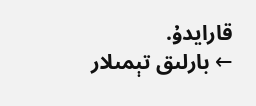قارايدۇ.
← بارلىق تېمىلار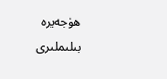ھۈجەيرە بىلىملىرى